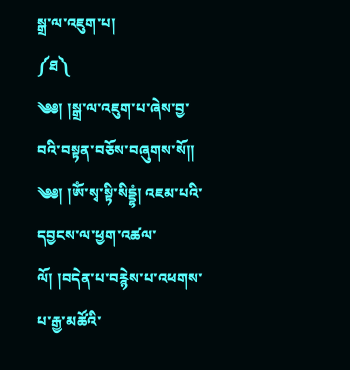སྒྲ་ལ་འཇུག་པ།
༼ཐ༽
༄༅། །སྒྲ་ལ་འཇུག་པ་ཞེས་བྱ་བའི་བསྟན་བཅོས་བཞུགས་སོ།།
༄༅། །ཨོཾ་སྭ་སྟི་སིདྡྷཾ། འཇམ་པའི་དབྱངས་ལ་ཕྱག་འཚལ་ལོ། །བདེན་པ་བརྙེས་པ་འཕགས་པ་རྒྱ་མཚོའི་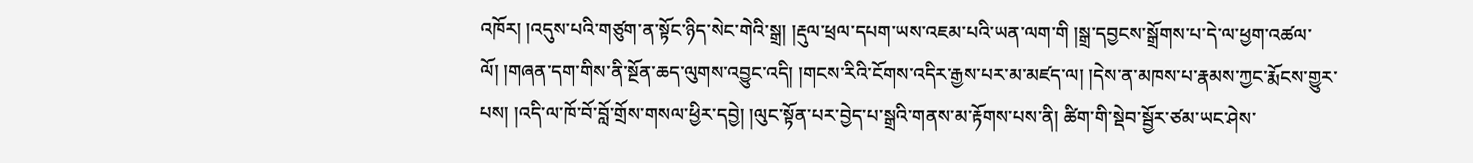འཁོར། །འདུས་པའི་གཙུག་ན་སྟོང་ཉིད་སེང་གེའི་སྒྲ། །རྡུལ་ཕྲལ་དཔག་ཡས་འཇམ་པའི་ཡན་ལག་གི །སྒྲ་དབྱངས་སྒྲོགས་པ་དེ་ལ་ཕྱག་འཚལ་ལོ། །གཞན་དག་གིས་ནི་སྔོན་ཆད་ལུགས་འབྱུང་འདི། །གངས་རིའི་ངོགས་འདིར་རྒྱས་པར་མ་མཛད་ལ། །དེས་ན་མཁས་པ་རྣམས་ཀྱང་རྨོངས་གྱུར་པས། །འདི་ལ་ཁོ་བོ་བློ་གྲོས་གསལ་ཕྱིར་དབྱེ། །ལུང་སྟོན་པར་བྱེད་པ་སྒྲའི་གནས་མ་རྟོགས་པས་ནི། ཚིག་གི་སྡེབ་སྦྱོར་ཙམ་ཡང་ཤེས་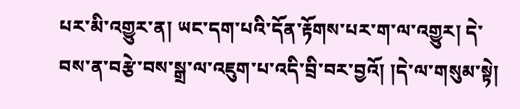པར་མི་འགྱུར་ན། ཡང་དག་པའི་དོན་རྟོགས་པར་ག་ལ་འགྱུར། དེ་བས་ན་བརྩེ་བས་སྒྲ་ལ་འཇུག་པ་འདི་བྲི་བར་བྱའོ། །དེ་ལ་གསུམ་སྟེ།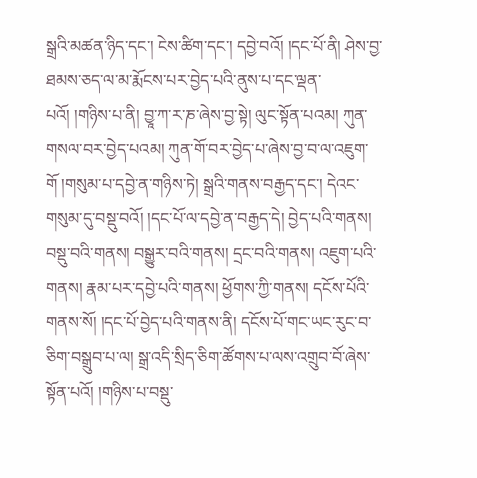སྒྲའི་མཚན་ཉིད་དང་། ངེས་ཚིག་དང་། དབྱེ་བའོ། །དང་པོ་ནི། ཤེས་བྱ་ཐམས་ཅད་ལ་མ་རྨོངས་པར་བྱེད་པའི་ནུས་པ་དང་ལྡན་པའོ། །གཉིས་པ་ནི། བྱཱ་ཀ་ར་ཎ་ཞེས་བྱ་སྟེ། ལུང་སྟོན་པའམ། ཀུན་གསལ་བར་བྱེད་པའམ། ཀུན་གོ་བར་བྱེད་པ་ཞེས་བྱ་བ་ལ་འཇུག་གོ །གསུམ་པ་དབྱེ་ན་གཉིས་ཏེ། སྒྲའི་གནས་བརྒྱད་དང་། དེའང་གསུམ་དུ་བསྡུ་བའོ། །དང་པོ་ལ་དབྱེ་ན་བརྒྱད་དེ། བྱེད་པའི་གནས། བསྡུ་བའི་གནས། བསྒྱུར་བའི་གནས། དྲང་བའི་གནས། འཇུག་པའི་གནས། རྣམ་པར་དབྱེ་པའི་གནས། ཕྱོགས་ཀྱི་གནས། དངོས་པོའི་གནས་སོ། །དང་པོ་བྱེད་པའི་གནས་ནི། དངོས་པོ་གང་ཡང་རུང་བ་ཅིག་བསྒྲུབ་པ་ལ། སྒྲ་འདི་སྲིད་ཅིག་ཚོགས་པ་ལས་འགྲུབ་བོ་ཞེས་སྟོན་པའོ། །གཉིས་པ་བསྡུ་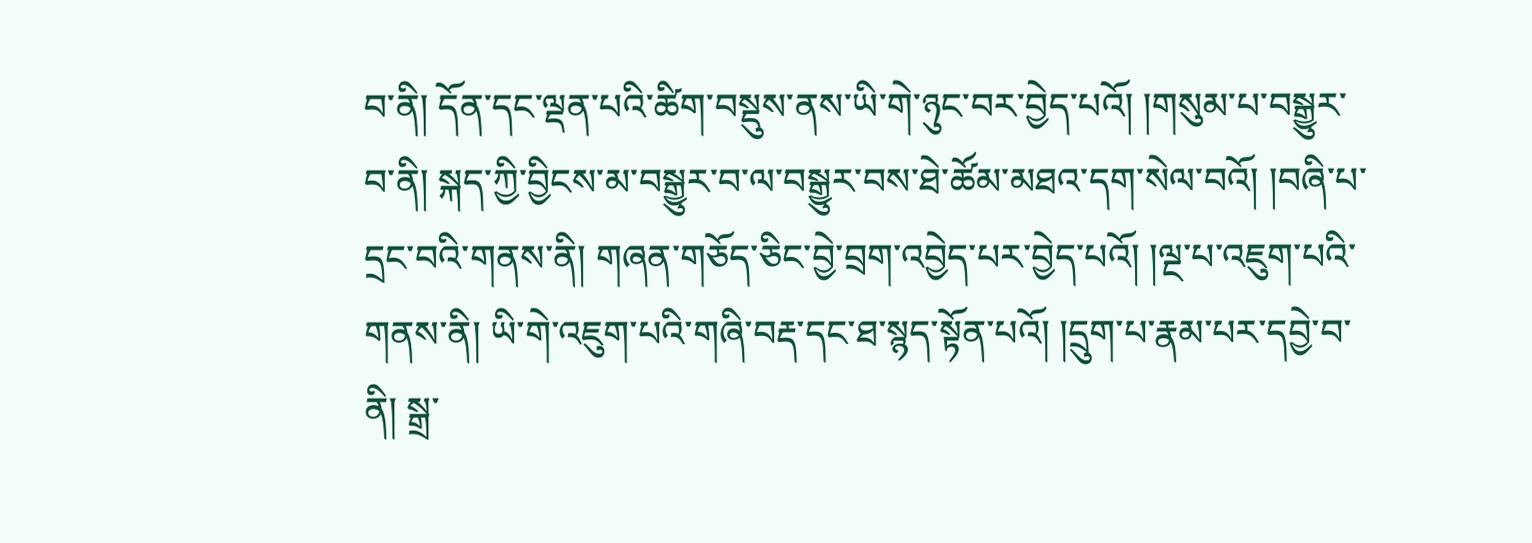བ་ནི། དོན་དང་ལྡན་པའི་ཚིག་བསྡུས་ནས་ཡི་གེ་ཉུང་བར་བྱེད་པའོ། །གསུམ་པ་བསྒྱུར་བ་ནི། སྐད་ཀྱི་བྱིངས་མ་བསྒྱུར་བ་ལ་བསྒྱུར་བས་ཐེ་ཚོམ་མཐའ་དག་སེལ་བའོ། །བཞི་པ་དྲང་བའི་གནས་ནི། གཞན་གཅོད་ཅིང་བྱེ་བྲག་འབྱེད་པར་བྱེད་པའོ། །ལྔ་པ་འཇུག་པའི་གནས་ནི། ཡི་གེ་འཇུག་པའི་གཞི་བརྡ་དང་ཐ་སྙད་སྟོན་པའོ། །དྲུག་པ་རྣམ་པར་དབྱེ་བ་ནི། སྒྲ་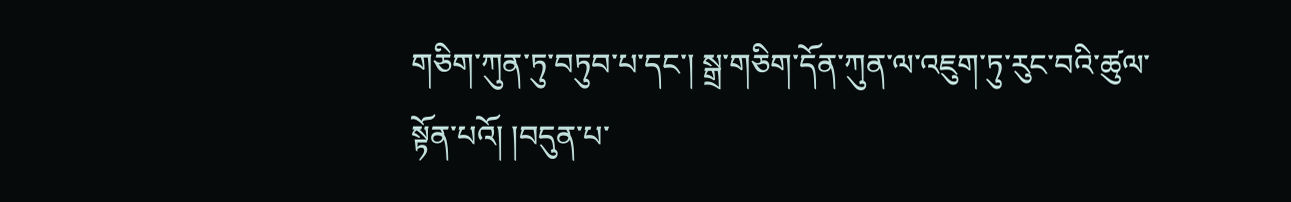གཅིག་ཀུན་ཏུ་བཏུབ་པ་དང་། སྒྲ་གཅིག་དོན་ཀུན་ལ་འཇུག་ཏུ་རུང་བའི་ཚུལ་སྟོན་པའོ། །བདུན་པ་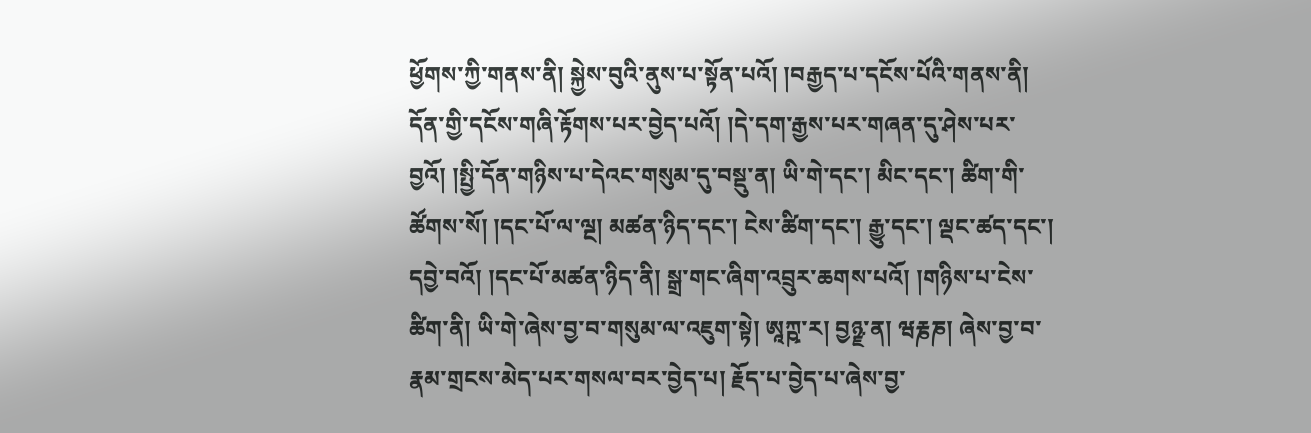ཕྱོགས་ཀྱི་གནས་ནི། སྐྱེས་བུའི་ནུས་པ་སྟོན་པའོ། །བརྒྱད་པ་དངོས་པོའི་གནས་ནི། དོན་གྱི་དངོས་གཞི་རྟོགས་པར་བྱེད་པའོ། །དེ་དག་རྒྱས་པར་གཞན་དུ་ཤེས་པར་བྱའོ། །སྤྱི་དོན་གཉིས་པ་དེའང་གསུམ་དུ་བསྡུ་ན། ཡི་གེ་དང་། མིང་དང་། ཚིག་གི་ཚོགས་སོ། །དང་པོ་ལ་ལྔ། མཚན་ཉིད་དང་། ངེས་ཚིག་དང་། རྒྱུ་དང་། ལྡང་ཚད་དང་། དབྱེ་བའོ། །དང་པོ་མཚན་ཉིད་ནི། སྒྲ་གང་ཞིག་འབྲུར་ཆགས་པའོ། །གཉིས་པ་ངེས་ཚིག་ནི། ཡི་གེ་ཞེས་བྱ་བ་གསུམ་ལ་འཇུག་སྟེ། ཨཱཀྵ་ར། བྱཉྫ་ན། ཝརྞཎ། ཞེས་བྱ་བ་རྣམ་གྲངས་མེད་པར་གསལ་བར་བྱེད་པ། རྗོད་པ་བྱེད་པ་ཞེས་བྱ་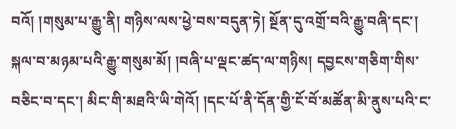བའོ། །གསུམ་པ་རྒྱུ་ནི། གཉིས་ལས་ཕྱེ་བས་བདུན་ཏེ། སྔོན་དུ་འགྲོ་བའི་རྒྱུ་བཞི་དང་། སྐལ་བ་མཉམ་པའི་རྒྱུ་གསུམ་མོ། །བཞི་པ་ལྡང་ཚད་ལ་གཉིས། དབྱངས་གཅིག་གིས་བཅིང་བ་དང་། མིང་གི་མཐའི་ཡི་གེའོ། །དང་པོ་ནི་དོན་གྱི་ངོ་བོ་མཚོན་མི་ནུས་པའི་ང་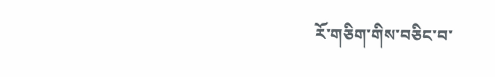རོ་གཅིག་གིས་བཅིང་བ་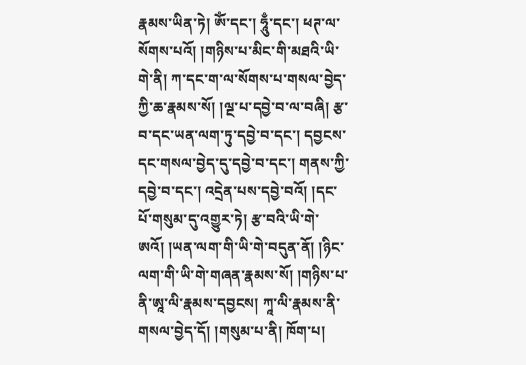རྣམས་ཡིན་ཏེ། ཨོཾ་དང་། ཧཱུྃ་དང་། ཕཊ་ལ་སོགས་པའོ། །གཉིས་པ་མིང་གི་མཐའི་ཡི་གེ་ནི། ཀ་དང་ག་ལ་སོགས་པ་གསལ་བྱེད་ཀྱི་ཆ་རྣམས་སོ། །ལྔ་པ་དབྱེ་བ་ལ་བཞི། རྩ་བ་དང་ཡན་ལག་ཏུ་དབྱེ་བ་དང་། དབྱངས་དང་གསལ་བྱེད་དུ་དབྱེ་བ་དང་། གནས་ཀྱི་དབྱེ་བ་དང་། འདྲེན་པས་དབྱེ་བའོ། །དང་པོ་གསུམ་དུ་འགྱུར་ཏེ། རྩ་བའི་ཡི་གེ་ཨའོ། །ཡན་ལག་གི་ཡི་གེ་བདུན་ནོ། །ཉིང་ལག་གི་ཡི་གེ་གཞན་རྣམས་སོ། །གཉིས་པ་ནི་ཨཱ་ལི་རྣམས་དབྱངས། ཀཱ་ལི་རྣམས་ནི་གསལ་བྱེད་དོ། །གསུམ་པ་ནི། ཁོག་པ།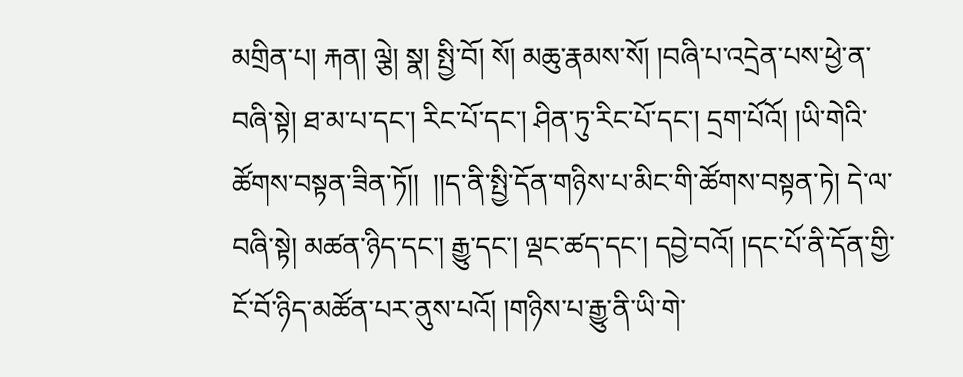མགྲིན་པ། རྐན། ལྕེ། སྣ། སྤྱི་བོ། སོ། མཆུ་རྣམས་སོ། །བཞི་པ་འདྲེན་པས་ཕྱེ་ན་བཞི་སྟེ། ཐ་མ་པ་དང་། རིང་པོ་དང་། ཤིན་ཏུ་རིང་པོ་དང་། དྲག་པོའོ། །ཡི་གེའི་ཚོགས་བསྟན་ཟིན་ཏོ།།  །།ད་ནི་སྤྱི་དོན་གཉིས་པ་མིང་གི་ཚོགས་བསྟན་ཏེ། དེ་ལ་བཞི་སྟེ། མཚན་ཉིད་དང་། རྒྱུ་དང་། ལྡང་ཚད་དང་། དབྱེ་བའོ། །དང་པོ་ནི་དོན་གྱི་ངོ་བོ་ཉིད་མཚོན་པར་ནུས་པའོ། །གཉིས་པ་རྒྱུ་ནི་ཡི་གེ་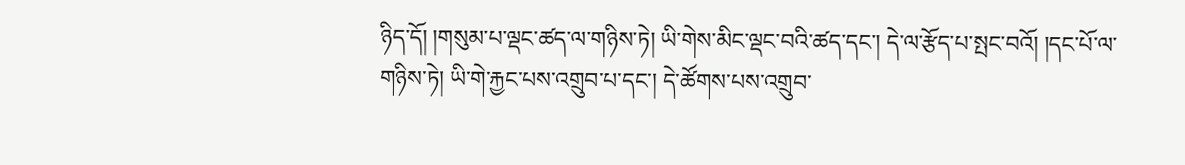ཉིད་དོ། །གསུམ་པ་ལྡང་ཚད་ལ་གཉིས་ཏེ། ཡི་གེས་མིང་ལྡང་བའི་ཚད་དང་། དེ་ལ་རྩོད་པ་སྤང་བའོ། །དང་པོ་ལ་གཉིས་ཏེ། ཡི་གེ་རྐྱང་པས་འགྲུབ་པ་དང་། དེ་ཚོགས་པས་འགྲུབ་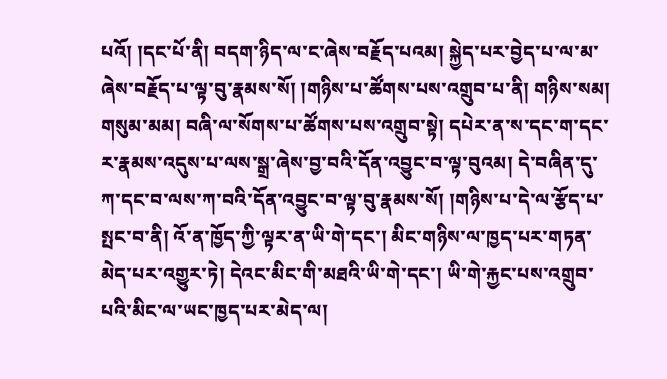པའོ། །དང་པོ་ནི། བདག་ཉིད་ལ་ང་ཞེས་བརྗོད་པའམ། སྐྱེད་པར་བྱེད་པ་ལ་མ་ཞེས་བརྗོད་པ་ལྟ་བུ་རྣམས་སོ། །གཉིས་པ་ཚོགས་པས་འགྲུབ་པ་ནི། གཉིས་སམ། གསུམ་མམ། བཞི་ལ་སོགས་པ་ཚོགས་པས་འགྲུབ་སྟེ། དཔེར་ན་ས་དང་ག་དང་ར་རྣམས་འདུས་པ་ལས་སྒྲ་ཞེས་བྱ་བའི་དོན་འབྱུང་བ་ལྟ་བུའམ། དེ་བཞིན་དུ་ཀ་དང་བ་ལས་ཀ་བའི་དོན་འབྱུང་བ་ལྟ་བུ་རྣམས་སོ། །གཉིས་པ་དེ་ལ་རྩོད་པ་སྤང་བ་ནི། འོ་ན་ཁྱོད་ཀྱི་ལྟར་ན་ཡི་གེ་དང་། མིང་གཉིས་ལ་ཁྱད་པར་གཏན་མེད་པར་འགྱུར་ཏེ། དེའང་མིང་གི་མཐའི་ཡི་གེ་དང་། ཡི་གེ་རྐྱང་པས་འགྲུབ་པའི་མིང་ལ་ཡང་ཁྱད་པར་མེད་ལ།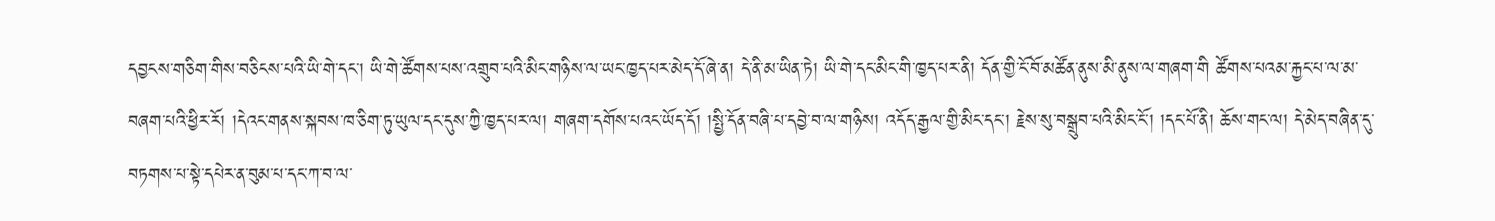དབྱངས་གཅིག་གིས་བཅིངས་པའི་ཡི་གེ་དང་། ཡི་གེ་ཚོགས་པས་འགྲུབ་པའི་མིང་གཉིས་ལ་ཡང་ཁྱད་པར་མེད་དོ་ཞེ་ན། དེ་ནི་མ་ཡིན་ཏེ། ཡི་གེ་དང་མིང་གི་ཁྱད་པར་ནི། དོན་གྱི་ངོ་བོ་མཚོན་ནུས་མི་ནུས་ལ་གཞག་གི ཚོགས་པའམ་རྐྱང་པ་ལ་མ་བཞག་པའི་ཕྱིར་རོ། །དེའང་གནས་སྐབས་ཁ་ཅིག་ཏུ་ཡུལ་དང་དུས་ཀྱི་ཁྱད་པར་ལ། གཞག་དགོས་པའང་ཡོད་དོ། །སྤྱི་དོན་བཞི་པ་དབྱེ་བ་ལ་གཉིས། འདོད་རྒྱལ་གྱི་མིང་དང་། རྗེས་སུ་བསྒྲུབ་པའི་མིང་ངོ་། །དང་པོ་ནི། ཆོས་གང་ལ། དེ་མེད་བཞིན་དུ་བཏགས་པ་སྟེ་དཔེར་ན་བུམ་པ་དང་ཀ་བ་ལ་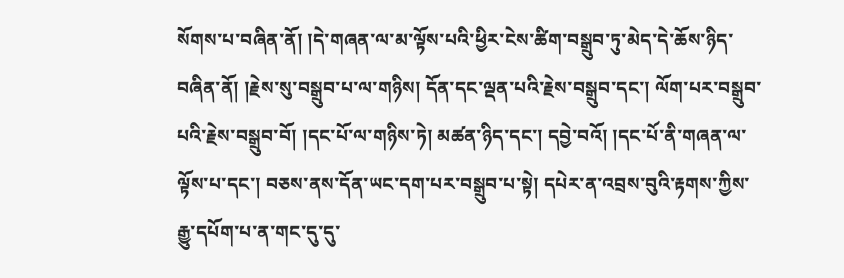སོགས་པ་བཞིན་ནོ། །དེ་གཞན་ལ་མ་ལྟོས་པའི་ཕྱིར་ངེས་ཚིག་བསྒྲུབ་ཏུ་མེད་དེ་ཆོས་ཉིད་བཞིན་ནོ། །རྗེས་སུ་བསྒྲུབ་པ་ལ་གཉིས། དོན་དང་ལྡན་པའི་རྗེས་བསྒྲུབ་དང་། ལོག་པར་བསྒྲུབ་པའི་རྗེས་བསྒྲུབ་བོ། །དང་པོ་ལ་གཉིས་ཏེ། མཚན་ཉིད་དང་། དབྱེ་བའོ། །དང་པོ་ནི་གཞན་ལ་ལྟོས་པ་དང་། བཅས་ནས་དོན་ཡང་དག་པར་བསྒྲུབ་པ་སྟེ། དཔེར་ན་འབྲས་བུའི་རྟགས་ཀྱིས་རྒྱུ་དཔོག་པ་ན་གང་དུ་དུ་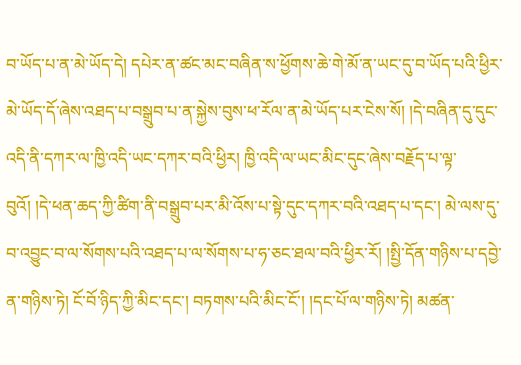བ་ཡོད་པ་ན་མེ་ཡོད་དེ། དཔེར་ན་ཚང་མང་བཞིན་ས་ཕྱོགས་ཆེ་གེ་མོ་ན་ཡང་དུ་བ་ཡོད་པའི་ཕྱིར་མེ་ཡོད་དོ་ཞེས་འཐད་པ་བསྒྲུབ་པ་ན་སྐྱེས་བུས་ཕ་རོལ་ན་མེ་ཡོད་པར་ངེས་སོ། །དེ་བཞིན་དུ་དུང་འདི་ནི་དཀར་ལ་ཁྱི་འདི་ཡང་དཀར་བའི་ཕྱིར། ཁྱི་འདི་ལ་ཡང་མིང་དུང་ཞེས་བརྗོད་པ་ལྟ་བུའོ། །དེ་ཕན་ཆད་ཀྱི་ཚིག་ནི་བསྒྲུབ་པར་མི་འོས་པ་སྟེ་དུང་དཀར་བའི་འཐད་པ་དང་། མེ་ལས་དུ་བ་འབྱུང་བ་ལ་སོགས་པའི་འཐད་པ་ལ་སོགས་པ་ཧ་ཅང་ཐལ་བའི་ཕྱིར་རོ། །སྤྱི་དོན་གཉིས་པ་དབྱེ་ན་གཉིས་ཏེ། ངོ་བོ་ཉིད་ཀྱི་མིང་དང་། བཏགས་པའི་མིང་ངོ་། །དང་པོ་ལ་གཉིས་ཏེ། མཚན་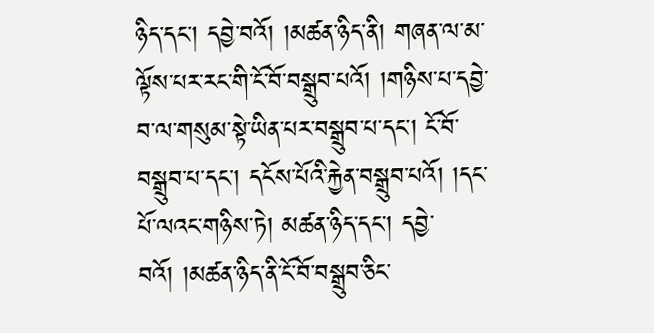ཉིད་དང་། དབྱེ་བའོ། །མཚན་ཉིད་ནི། གཞན་ལ་མ་ལྟོས་པར་རང་གི་ངོ་བོ་བསྒྲུབ་པའོ། །གཉིས་པ་དབྱེ་བ་ལ་གསུམ་སྟེ་ཡིན་པར་བསྒྲུབ་པ་དང་། ངོ་བོ་བསྒྲུབ་པ་དང་། དངོས་པོའི་རྐྱེན་བསྒྲུབ་པའོ། །དང་པོ་ལའང་གཉིས་ཏེ། མཚན་ཉིད་དང་། དབྱེ་བའོ། །མཚན་ཉིད་ནི་ངོ་བོ་བསྒྲུབ་ཅིང་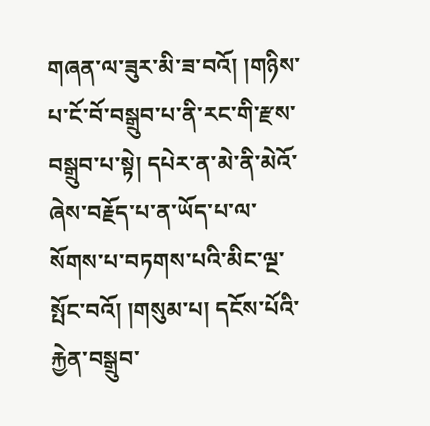གཞན་ལ་ཟུར་མི་ཟ་བའོ། །གཉིས་པ་ངོ་བོ་བསྒྲུབ་པ་ནི་རང་གི་རྫས་བསྒྲུབ་པ་སྟེ། དཔེར་ན་མེ་ནི་མེའོ་ཞེས་བརྗོད་པ་ན་ཡོད་པ་ལ་སོགས་པ་བཏགས་པའི་མིང་ལྔ་སྤོང་བའོ། །གསུམ་པ། དངོས་པོའི་རྐྱེན་བསྒྲུབ་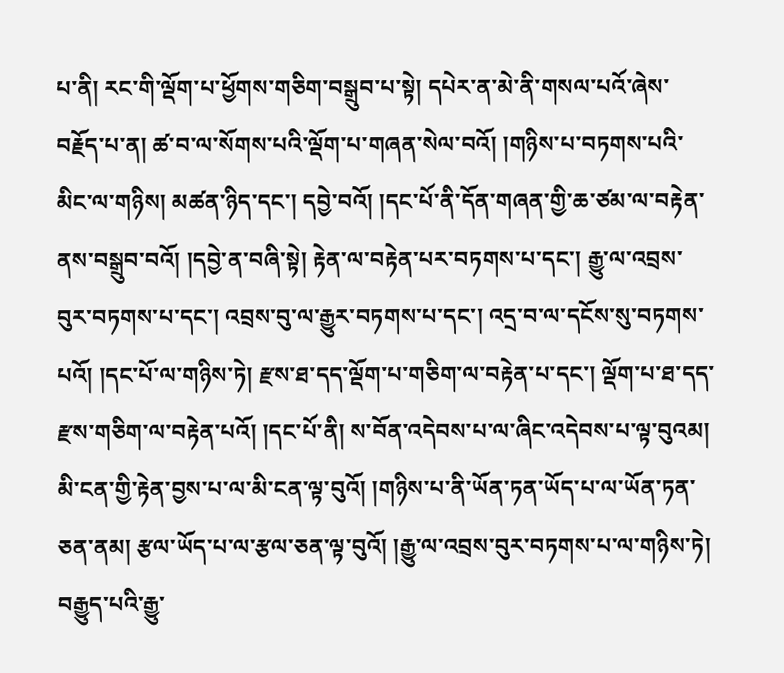པ་ནི། རང་གི་ལྡོག་པ་ཕྱོགས་གཅིག་བསྒྲུབ་པ་སྟེ། དཔེར་ན་མེ་ནི་གསལ་པའོ་ཞེས་བརྗོད་པ་ན། ཚ་བ་ལ་སོགས་པའི་ལྡོག་པ་གཞན་སེལ་བའོ། །གཉིས་པ་བཏགས་པའི་མིང་ལ་གཉིས། མཚན་ཉིད་དང་། དབྱེ་བའོ། །དང་པོ་ནི་དོན་གཞན་གྱི་ཆ་ཙམ་ལ་བརྟེན་ནས་བསྒྲུབ་བའོ། །དབྱེ་ན་བཞི་སྟེ། རྟེན་ལ་བརྟེན་པར་བཏགས་པ་དང་། རྒྱུ་ལ་འབྲས་བུར་བཏགས་པ་དང་། འབྲས་བུ་ལ་རྒྱུར་བཏགས་པ་དང་། འདྲ་བ་ལ་དངོས་སུ་བཏགས་པའོ། །དང་པོ་ལ་གཉིས་ཏེ། རྫས་ཐ་དད་ལྡོག་པ་གཅིག་ལ་བརྟེན་པ་དང་། ལྡོག་པ་ཐ་དད་རྫས་གཅིག་ལ་བརྟེན་པའོ། །དང་པོ་ནི། ས་བོན་འདེབས་པ་ལ་ཞིང་འདེབས་པ་ལྟ་བུའམ། མི་ངན་གྱི་རྟེན་བྱས་པ་ལ་མི་ངན་ལྟ་བུའོ། །གཉིས་པ་ནི་ཡོན་ཏན་ཡོད་པ་ལ་ཡོན་ཏན་ཅན་ནམ། རྩལ་ཡོད་པ་ལ་རྩལ་ཅན་ལྟ་བུའོ། །རྒྱུ་ལ་འབྲས་བུར་བཏགས་པ་ལ་གཉིས་ཏེ། བརྒྱུད་པའི་རྒྱུ་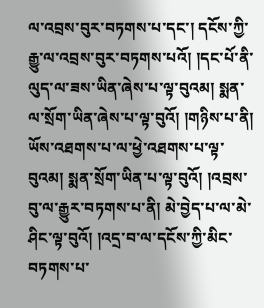ལ་འབྲས་བུར་བཏགས་པ་དང་། དངོས་ཀྱི་རྒྱུ་ལ་འབྲས་བུར་བཏགས་པའོ། །དང་པོ་ནི་ལུད་ལ་ཟས་ཡིན་ཞེས་པ་ལྟ་བུའམ། སྨན་ལ་སྲོག་ཡིན་ཞེས་པ་ལྟ་བུའོ། །གཉིས་པ་ནི། ཡོས་འཐགས་པ་ལ་ཕྱེ་འཐགས་པ་ལྟ་བུའམ། སྨན་སྲོག་ཡིན་པ་ལྟ་བུའོ། །འབྲས་བུ་ལ་རྒྱུར་བཏགས་པ་ནི། མེ་བྱེད་པ་ལ་མེ་ཤིང་ལྟ་བུའོ། །འདྲ་བ་ལ་དངོས་ཀྱི་མིང་བཏགས་པ་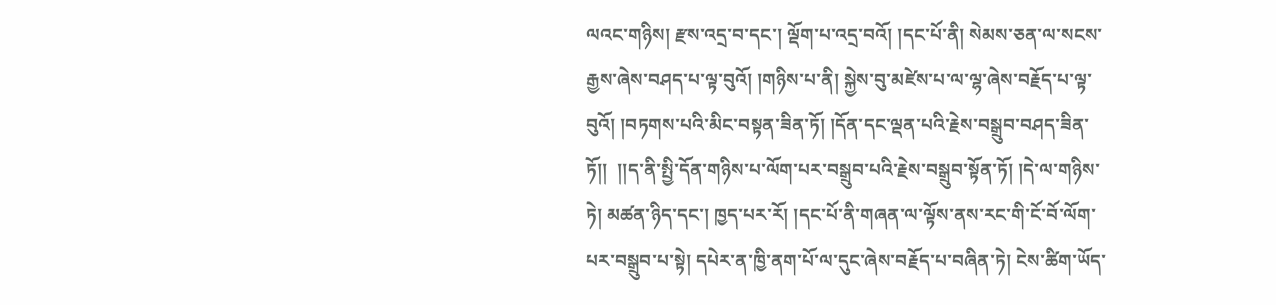ལའང་གཉིས། རྫས་འདྲ་བ་དང་། ལྡོག་པ་འདྲ་བའོ། །དང་པོ་ནི། སེམས་ཅན་ལ་སངས་རྒྱས་ཞེས་བཤད་པ་ལྟ་བུའོ། །གཉིས་པ་ནི། སྐྱེས་བུ་མཛེས་པ་ལ་ལྷ་ཞེས་བརྗོད་པ་ལྟ་བུའོ། །བཏགས་པའི་མིང་བསྟན་ཟིན་ཏོ། །དོན་དང་ལྡན་པའི་རྗེས་བསྒྲུབ་བཤད་ཟིན་ཏོ།།  །།ད་ནི་སྤྱི་དོན་གཉིས་པ་ལོག་པར་བསྒྲུབ་པའི་རྗེས་བསྒྲུབ་སྟོན་ཏོ། །དེ་ལ་གཉིས་ཏེ། མཚན་ཉིད་དང་། ཁྱད་པར་རོ། །དང་པོ་ནི་གཞན་ལ་ལྟོས་ནས་རང་གི་ངོ་བོ་ལོག་པར་བསྒྲུབ་པ་སྟེ། དཔེར་ན་ཁྱི་ནག་པོ་ལ་དུང་ཞེས་བརྗོད་པ་བཞིན་ཏེ། ངེས་ཚིག་ཡོད་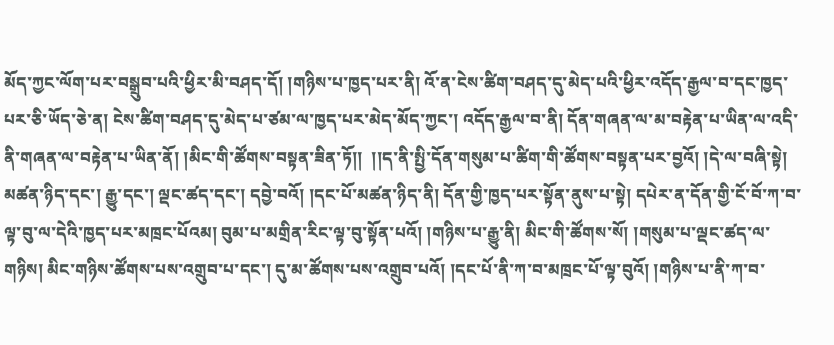མོད་ཀྱང་ལོག་པར་བསྒྲུབ་པའི་ཕྱིར་མི་བཤད་དོ། །གཉིས་པ་ཁྱད་པར་ནི། འོ་ན་ངེས་ཚིག་བཤད་དུ་མེད་པའི་ཕྱིར་འདོད་རྒྱལ་བ་དང་ཁྱད་པར་ཅི་ཡོད་ཅེ་ན། ངེས་ཚིག་བཤད་དུ་མེད་པ་ཙམ་ལ་ཁྱད་པར་མེད་མོད་ཀྱང་། འདོད་རྒྱལ་བ་ནི། དོན་གཞན་ལ་མ་བརྟེན་པ་ཡིན་ལ་འདི་ནི་གཞན་ལ་བརྟེན་པ་ཡིན་ནོ། །མིང་གི་ཚོགས་བསྟན་ཟིན་ཏོ།།  །།ད་ནི་སྤྱི་དོན་གསུམ་པ་ཚིག་གི་ཚོགས་བསྟན་པར་བྱའོ། །དེ་ལ་བཞི་སྟེ། མཚན་ཉིད་དང་། རྒྱུ་དང་། ལྡང་ཚད་དང་། དབྱེ་བའོ། །དང་པོ་མཚན་ཉིད་ནི། དོན་གྱི་ཁྱད་པར་སྟོན་ནུས་པ་སྟེ། དཔེར་ན་དོན་གྱི་ངོ་བོ་ཀ་བ་ལྟ་བུ་ལ་དེའི་ཁྱད་པར་མཁྲང་པོའམ། བུམ་པ་མགྲིན་རིང་ལྟ་བུ་སྟོན་པའོ། །གཉིས་པ་རྒྱུ་ནི། མིང་གི་ཚོགས་སོ། །གསུམ་པ་ལྡང་ཚད་ལ་གཉིས། མིང་གཉིས་ཚོགས་པས་འགྲུབ་པ་དང་། དུ་མ་ཚོགས་པས་འགྲུབ་པའོ། །དང་པོ་ནི་ཀ་བ་མཁྲང་པོ་ལྟ་བུའོ། །གཉིས་པ་ནི་ཀ་བ་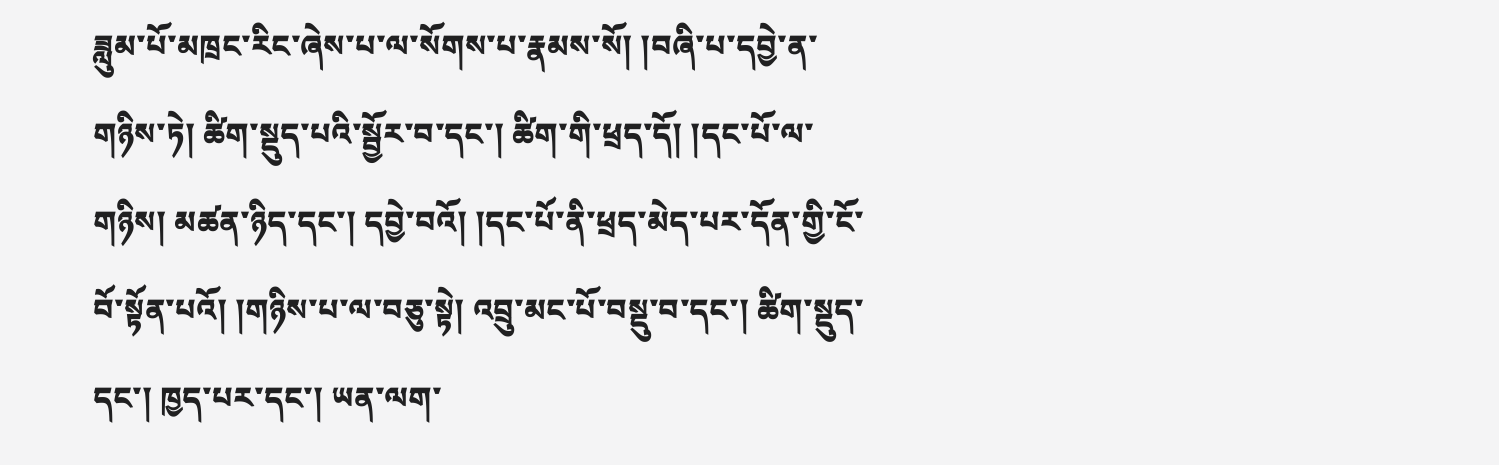ཟླུམ་པོ་མཁྲང་རིང་ཞེས་པ་ལ་སོགས་པ་རྣམས་སོ། །བཞི་པ་དབྱེ་ན་གཉིས་ཏེ། ཚིག་སྡུད་པའི་སྦྱོར་བ་དང་། ཚིག་གི་ཕྲད་དོ། །དང་པོ་ལ་གཉིས། མཚན་ཉིད་དང་། དབྱེ་བའོ། །དང་པོ་ནི་ཕྲད་མེད་པར་དོན་གྱི་ངོ་བོ་སྟོན་པའོ། །གཉིས་པ་ལ་བཅུ་སྟེ། འབྲུ་མང་པོ་བསྡུ་བ་དང་། ཚིག་སྡུད་དང་། ཁྱད་པར་དང་། ཡན་ལག་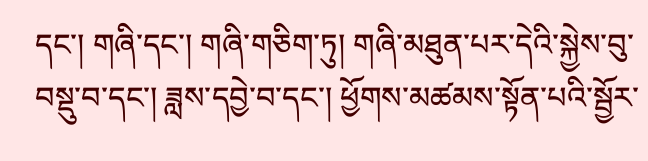དང་། གཞི་དང་། གཞི་གཅིག་ཏུ། གཞི་མཐུན་པར་དེའི་སྐྱེས་བུ་བསྡུ་བ་དང་། ཟླས་དབྱེ་བ་དང་། ཕྱོགས་མཚམས་སྟོན་པའི་སྦྱོར་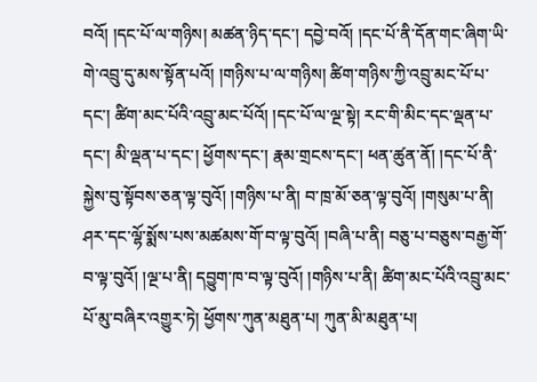བའོ། །དང་པོ་ལ་གཉིས། མཚན་ཉིད་དང་། དབྱེ་བའོ། །དང་པོ་ནི་དོན་གང་ཞིག་ཡི་གེ་འབྲུ་དུ་མས་སྟོན་པའོ། །གཉིས་པ་ལ་གཉིས། ཚིག་གཉིས་ཀྱི་འབྲུ་མང་པོ་པ་དང་། ཚིག་མང་པོའི་འབྲུ་མང་པོའོ། །དང་པོ་ལ་ལྔ་སྟེ། རང་གི་མིང་དང་ལྡན་པ་དང་། མི་ལྡན་པ་དང་། ཕྱོགས་དང་། རྣམ་གྲངས་དང་། ཕན་ཚུན་ནོ། །དང་པོ་ནི་སྐྱེས་བུ་སྟོབས་ཅན་ལྟ་བུའོ། །གཉིས་པ་ནི། བ་ཁྲ་མོ་ཅན་ལྟ་བུའོ། །གསུམ་པ་ནི། ཤར་དང་ལྷོ་སྨོས་པས་མཚམས་གོ་བ་ལྟ་བུའོ། །བཞི་པ་ནི། བཅུ་པ་བཅུས་བརྒྱ་གོ་བ་ལྟ་བུའོ། །ལྔ་པ་ནི། དབྱུག་ཁ་བ་ལྟ་བུའོ། །གཉིས་པ་ནི། ཚིག་མང་པོའི་འབྲུ་མང་པོ་མུ་བཞིར་འགྱུར་ཏེ། ཕྱོགས་ཀུན་མཐུན་པ། ཀུན་མི་མཐུན་པ།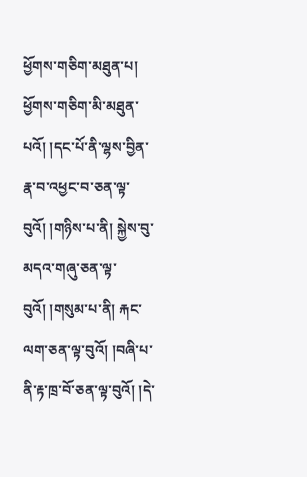ཕྱོགས་གཅིག་མཐུན་པ། ཕྱོགས་གཅིག་མི་མཐུན་པའོ། །དང་པོ་ནི་ལྷས་བྱིན་རྣ་བ་འཕྱང་བ་ཅན་ལྟ་བུའོ། །གཉིས་པ་ནི། སྐྱེས་བུ་མདའ་གཞུ་ཅན་ལྟ་བུའོ། །གསུམ་པ་ནི། རྐང་ལག་ཅན་ལྟ་བུའོ། །བཞི་པ་ནི་རྟ་ཁྲ་བོ་ཅན་ལྟ་བུའོ། །དེ་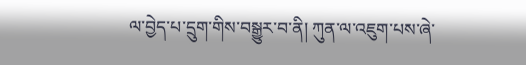ལ་བྱེད་པ་དྲུག་གིས་བསྒྱུར་བ་ནི། ཀུན་ལ་འཇུག་པས་ཞེ་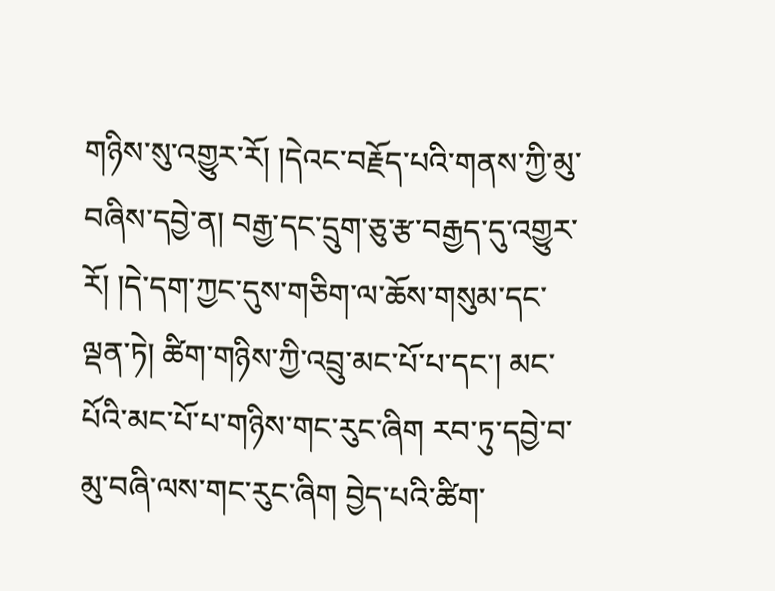གཉིས་སུ་འགྱུར་རོ། །དེའང་བརྗོད་པའི་གནས་ཀྱི་མུ་བཞིས་དབྱེ་ན། བརྒྱ་དང་དྲུག་ཅུ་རྩ་བརྒྱད་དུ་འགྱུར་རོ། །དེ་དག་ཀྱང་དུས་གཅིག་ལ་ཆོས་གསུམ་དང་ལྡན་ཏེ། ཚིག་གཉིས་ཀྱི་འབྲུ་མང་པོ་པ་དང་། མང་པོའི་མང་པོ་པ་གཉིས་གང་རུང་ཞིག རབ་ཏུ་དབྱེ་བ་མུ་བཞི་ལས་གང་རུང་ཞིག བྱེད་པའི་ཚིག་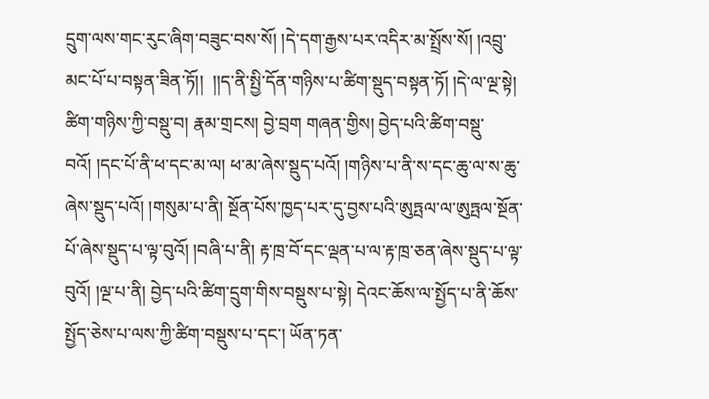དྲུག་ལས་གང་རུང་ཞིག་བཟུང་བས་སོ། །དེ་དག་རྒྱས་པར་འདིར་མ་སྤྲོས་སོ། །འབྲུ་མང་པོ་པ་བསྟན་ཟིན་ཏོ།།  །།ད་ནི་སྤྱི་དོན་གཉིས་པ་ཚིག་སྡུད་བསྟན་ཏོ། །དེ་ལ་ལྔ་སྟེ། ཚིག་གཉིས་ཀྱི་བསྡུ་བ། རྣམ་གྲངས། བྱེ་བྲག གཞན་གྱིས། བྱེད་པའི་ཚིག་བསྡུ་བའོ། །དང་པོ་ནི་ཕ་དང་མ་ལ། ཕ་མ་ཞེས་སྡུད་པའོ། །གཉིས་པ་ནི་ས་དང་ཆུ་ལ་ས་ཆུ་ཞེས་སྡུད་པའོ། །གསུམ་པ་ནི། སྔོན་པོས་ཁྱད་པར་དུ་བྱས་པའི་ཨུཏྤལ་ལ་ཨུཏྤལ་སྔོན་པོ་ཞེས་སྡུད་པ་ལྟ་བུའོ། །བཞི་པ་ནི། རྟ་ཁྲ་བོ་དང་ལྡན་པ་ལ་རྟ་ཁྲ་ཅན་ཞེས་སྡུད་པ་ལྟ་བུའོ། །ལྔ་པ་ནི། བྱེད་པའི་ཚིག་དྲུག་གིས་བསྡུས་པ་སྟེ། དེའང་ཆོས་ལ་སྤྱོད་པ་ནི་ཆོས་སྤྱོད་ཅེས་པ་ལས་ཀྱི་ཚིག་བསྡུས་པ་དང་། ཡོན་ཏན་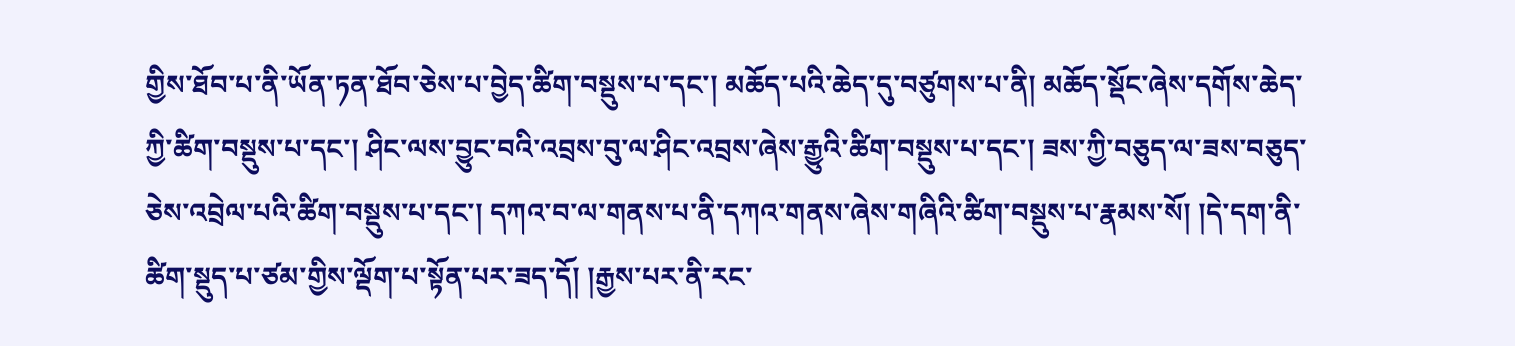གྱིས་ཐོབ་པ་ནི་ཡོན་ཏན་ཐོབ་ཅེས་པ་བྱེད་ཚིག་བསྡུས་པ་དང་། མཆོད་པའི་ཆེད་དུ་བཙུགས་པ་ནི། མཆོད་སྡོང་ཞེས་དགོས་ཆེད་ཀྱི་ཚིག་བསྡུས་པ་དང་། ཤིང་ལས་བྱུང་བའི་འབྲས་བུ་ལ་ཤིང་འབྲས་ཞེས་རྒྱུའི་ཚིག་བསྡུས་པ་དང་། ཟས་ཀྱི་བཅུད་ལ་ཟས་བཅུད་ཅེས་འབྲེལ་པའི་ཚིག་བསྡུས་པ་དང་། དཀའ་བ་ལ་གནས་པ་ནི་དཀའ་གནས་ཞེས་གཞིའི་ཚིག་བསྡུས་པ་རྣམས་སོ། །དེ་དག་ནི་ཚིག་སྡུད་པ་ཙམ་གྱིས་ལྡོག་པ་སྟོན་པར་ཟད་དོ། །རྒྱས་པར་ནི་རང་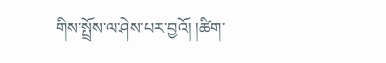གིས་སྤྲོས་ལ་ཤེས་པར་བྱའོ། །ཚིག་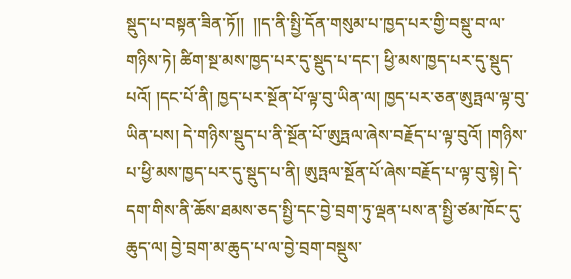སྡུད་པ་བསྟན་ཟིན་ཏོ།།  །།ད་ནི་སྤྱི་དོན་གསུམ་པ་ཁྱད་པར་གྱི་བསྡུ་བ་ལ་གཉིས་ཏེ། ཚིག་སྔ་མས་ཁྱད་པར་དུ་སྡུད་པ་དང་། ཕྱི་མས་ཁྱད་པར་དུ་སྡུད་པའོ། །དང་པོ་ནི། ཁྱད་པར་སྔོན་པོ་ལྟ་བུ་ཡིན་ལ། ཁྱད་པར་ཅན་ཨུཏྤལ་ལྟ་བུ་ཡིན་པས། དེ་གཉིས་སྡུད་པ་ནི་སྔོན་པོ་ཨུཏྤལ་ཞེས་བརྗོད་པ་ལྟ་བུའོ། །གཉིས་པ་ཕྱི་མས་ཁྱད་པར་དུ་སྡུད་པ་ནི། ཨུཏྤལ་སྔོན་པོ་ཞེས་བརྗོད་པ་ལྟ་བུ་སྟེ། དེ་དག་གིས་ནི་ཆོས་ཐམས་ཅད་སྤྱི་དང་བྱེ་བྲག་ཏུ་ལྡན་པས་ན་སྤྱི་ཙམ་ཁོང་དུ་ཆུད་ལ། བྱེ་བྲག་མ་ཆུད་པ་ལ་བྱེ་བྲག་བསྡུས་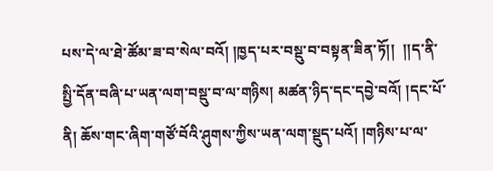པས་དེ་ལ་ཐེ་ཚོམ་ཟ་བ་སེལ་བའོ། །ཁྱད་པར་བསྡུ་བ་བསྟན་ཟིན་ཏོ།།  །།ད་ནི་སྤྱི་དོན་བཞི་པ་ཡན་ལག་བསྡུ་བ་ལ་གཉིས། མཚན་ཉིད་དང་དབྱེ་བའོ། །དང་པོ་ནི། ཆོས་གང་ཞིག་གཙོ་བོའི་ཤུགས་ཀྱིས་ཡན་ལག་སྡུད་པའོ། །གཉིས་པ་ལ་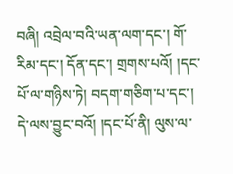བཞི། འབྲེལ་བའི་ཡན་ལག་དང་། གོ་རིམ་དང་། དོན་དང་། གྲགས་པའོ། །དང་པོ་ལ་གཉིས་ཏེ། བདག་གཅིག་པ་དང་། དེ་ལས་བྱུང་བའོ། །དང་པོ་ནི། ལུས་ལ་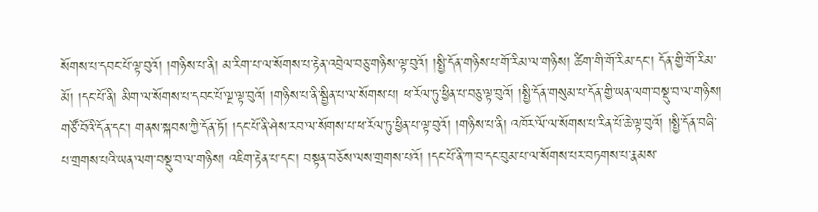སོགས་པ་དབང་པོ་ལྟ་བུའོ། །གཉིས་པ་ནི། མ་རིག་པ་ལ་སོགས་པ་རྟེན་འབྲེལ་བཅུ་གཉིས་ལྟ་བུའོ། །སྤྱི་དོན་གཉིས་པ་གོ་རིམ་ལ་གཉིས། ཚིག་གི་གོ་རིམ་དང་། དོན་གྱི་གོ་རིམ་མོ། །དང་པོ་ནི། མིག་ལ་སོགས་པ་དབང་པོ་ལྔ་ལྟ་བུའོ། །གཉིས་པ་ནི་སྦྱིན་པ་ལ་སོགས་པ། ཕ་རོལ་ཏུ་ཕྱིན་པ་བཅུ་ལྟ་བུའོ། །སྤྱི་དོན་གསུམ་པ་དོན་གྱི་ཡན་ལག་བསྡུ་བ་ལ་གཉིས། གཙོ་བོའི་དོན་དང་། གནས་སྐབས་ཀྱི་དོན་ཏོ། །དང་པོ་ནི་ཤེས་རབ་ལ་སོགས་པ་ཕ་རོལ་ཏུ་ཕྱིན་པ་ལྟ་བུའོ། །གཉིས་པ་ནི། འཁོར་ལོ་ལ་སོགས་པ་རིན་པོ་ཆེ་ལྟ་བུའོ། །སྤྱི་དོན་བཞི་པ་གྲགས་པའི་ཡན་ལག་བསྡུ་བ་ལ་གཉིས། འཇིག་རྟེན་པ་དང་། བསྟན་བཅོས་ལས་གྲགས་པའོ། །དང་པོ་ནི་ཀ་བ་དང་བུམ་པ་ལ་སོགས་པར་བཏགས་པ་རྣམས་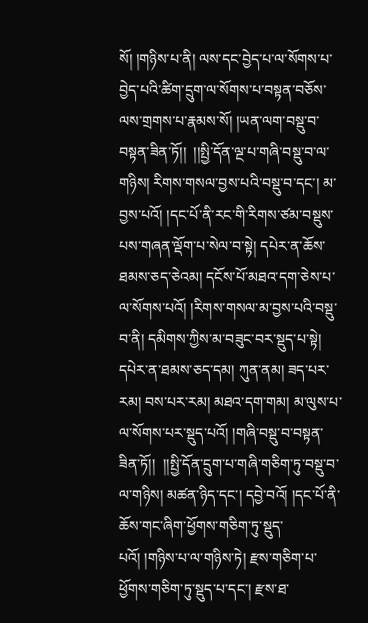སོ། །གཉིས་པ་ནི། ལས་དང་བྱེད་པ་ལ་སོགས་པ་བྱེད་པའི་ཚིག་དྲུག་ལ་སོགས་པ་བསྟན་བཅོས་ལས་གྲགས་པ་རྣམས་སོ། །ཡན་ལག་བསྡུ་བ་བསྟན་ཟིན་ཏོ།།  །།སྤྱི་དོན་ལྔ་པ་གཞི་བསྡུ་བ་ལ་གཉིས། རིགས་གསལ་བྱས་པའི་བསྡུ་བ་དང་། མ་བྱས་པའོ། །དང་པོ་ནི་རང་གི་རིགས་ཙམ་བསྡུས་པས་གཞན་ལྡོག་པ་སེལ་བ་སྟེ། དཔེར་ན་ཆོས་ཐམས་ཅད་ཅེའམ། དངོས་པོ་མཐའ་དག་ཅེས་པ་ལ་སོགས་པའོ། །རིགས་གསལ་མ་བྱས་པའི་བསྡུ་བ་ནི། དམིགས་ཀྱིས་མ་བཟུང་བར་སྡུད་པ་སྟེ། དཔེར་ན་ཐམས་ཅད་དམ། ཀུན་ནམ། ཟད་པར་རམ། བས་པར་རམ། མཐའ་དག་གམ། མ་ལུས་པ་ལ་སོགས་པར་སྡུད་པའོ། །གཞི་བསྡུ་བ་བསྟན་ཟིན་ཏོ།།  །།སྤྱི་དོན་དྲུག་པ་གཞི་གཅིག་ཏུ་བསྡུ་བ་ལ་གཉིས། མཚན་ཉིད་དང་། དབྱེ་བའོ། །དང་པོ་ནི་ཆོས་གང་ཞིག་ཕྱོགས་གཅིག་ཏུ་སྡུད་པའོ། །གཉིས་པ་ལ་གཉིས་ཏེ། རྫས་གཅིག་པ་ཕྱོགས་གཅིག་ཏུ་སྡུད་པ་དང་། རྫས་ཐ་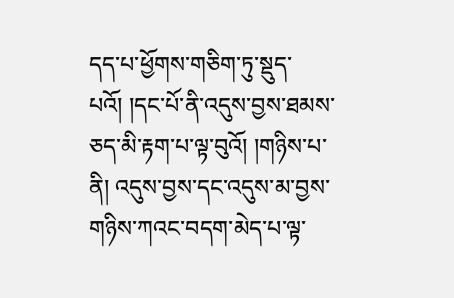དད་པ་ཕྱོགས་གཅིག་ཏུ་སྡུད་པའོ། །དང་པོ་ནི་འདུས་བྱས་ཐམས་ཅད་མི་རྟག་པ་ལྟ་བུའོ། །གཉིས་པ་ནི། འདུས་བྱས་དང་འདུས་མ་བྱས་གཉིས་ཀའང་བདག་མེད་པ་ལྟ་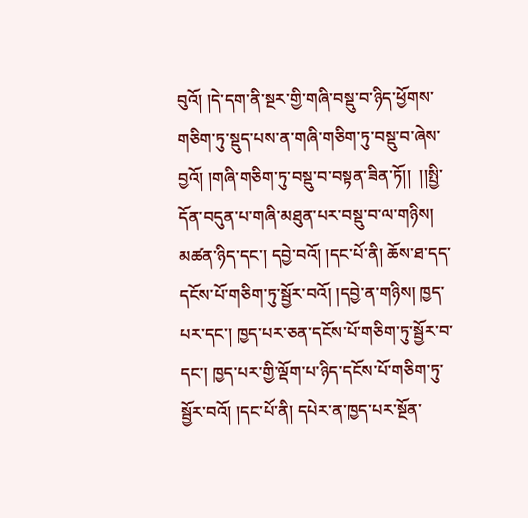བུའོ། །དེ་དག་ནི་སྔར་གྱི་གཞི་བསྡུ་བ་ཉིད་ཕྱོགས་གཅིག་ཏུ་སྡུད་པས་ན་གཞི་གཅིག་ཏུ་བསྡུ་བ་ཞེས་བྱའོ། །གཞི་གཅིག་ཏུ་བསྡུ་བ་བསྟན་ཟིན་ཏོ།།  །།སྤྱི་དོན་བདུན་པ་གཞི་མཐུན་པར་བསྡུ་བ་ལ་གཉིས། མཚན་ཉིད་དང་། དབྱེ་བའོ། །དང་པོ་ནི། ཆོས་ཐ་དད་དངོས་པོ་གཅིག་ཏུ་སྦྱོར་བའོ། །དབྱེ་ན་གཉིས། ཁྱད་པར་དང་། ཁྱད་པར་ཅན་དངོས་པོ་གཅིག་ཏུ་སྦྱོར་བ་དང་། ཁྱད་པར་གྱི་ལྡོག་པ་ཉིད་དངོས་པོ་གཅིག་ཏུ་སྦྱོར་བའོ། །དང་པོ་ནི། དཔེར་ན་ཁྱད་པར་སྔོན་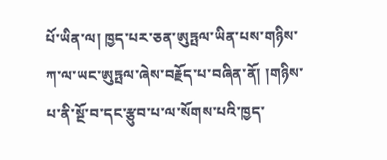པོ་ཡིན་ལ། ཁྱད་པར་ཅན་ཨུཏྤལ་ཡིན་པས་གཉིས་ཀ་ལ་ཡང་ཨུཏྤལ་ཞེས་བརྗོད་པ་བཞིན་ནོ། །གཉིས་པ་ནི་སྔོ་བ་དང་རྩུབ་པ་ལ་སོགས་པའི་ཁྱད་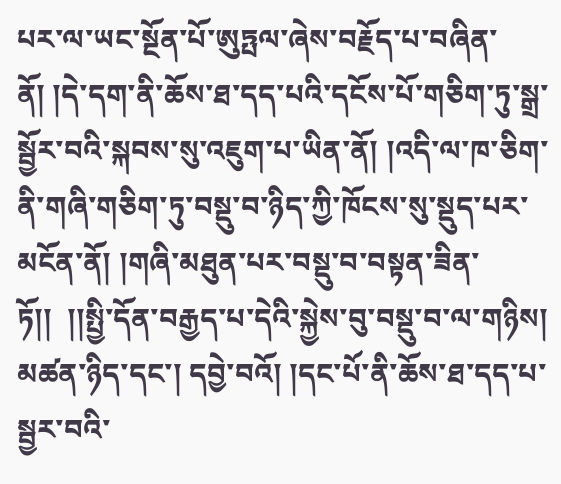པར་ལ་ཡང་སྔོན་པོ་ཨུཏྤལ་ཞེས་བརྗོད་པ་བཞིན་ནོ། །དེ་དག་ནི་ཆོས་ཐ་དད་པའི་དངོས་པོ་གཅིག་ཏུ་སྒྲ་སྦྱོར་བའི་སྐབས་སུ་འཇུག་པ་ཡིན་ནོ། །འདི་ལ་ཁ་ཅིག་ནི་གཞི་གཅིག་ཏུ་བསྡུ་བ་ཉིད་ཀྱི་ཁོངས་སུ་སྡུད་པར་མངོན་ནོ། །གཞི་མཐུན་པར་བསྡུ་བ་བསྟན་ཟིན་ཏོ།།  །།སྤྱི་དོན་བརྒྱད་པ་དེའི་སྐྱེས་བུ་བསྡུ་བ་ལ་གཉིས། མཚན་ཉིད་དང་། དབྱེ་བའོ། །དང་པོ་ནི་ཆོས་ཐ་དད་པ་སྦྱར་བའི་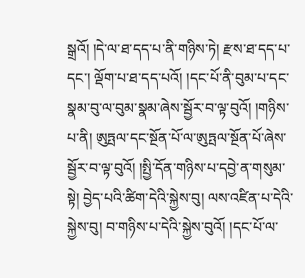སྒྲའོ། །དེ་ལ་ཐ་དད་པ་ནི་གཉིས་ཏེ། རྫས་ཐ་དད་པ་དང་། ལྡོག་པ་ཐ་དད་པའོ། །དང་པོ་ནི་བུམ་པ་དང་སྣམ་བུ་ལ་བུམ་སྣམ་ཞེས་སྦྱོར་བ་ལྟ་བུའོ། །གཉིས་པ་ནི། ཨུཏྤལ་དང་སྔོན་པོ་ལ་ཨུཏྤལ་སྔོན་པོ་ཞེས་སྦྱོར་བ་ལྟ་བུའོ། །སྤྱི་དོན་གཉིས་པ་དབྱེ་ན་གསུམ་སྟེ། བྱེད་པའི་ཚིག་དེའི་སྐྱེས་བུ། ལས་འཛིན་པ་དེའི་སྐྱེས་བུ། བ་གཉིས་པ་དེའི་སྐྱེས་བུའོ། །དང་པོ་ལ་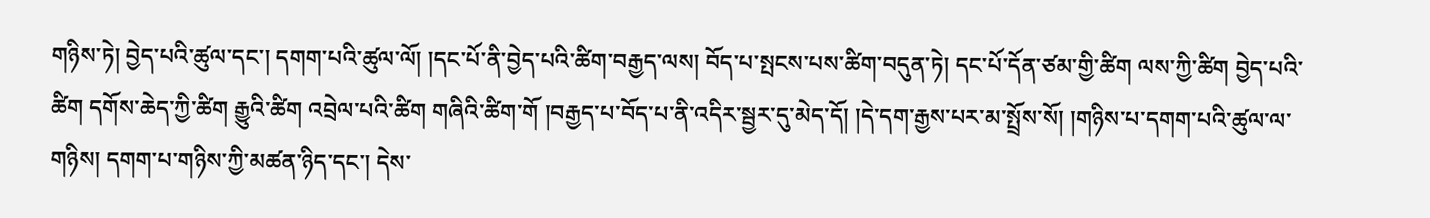གཉིས་ཏེ། བྱེད་པའི་ཚུལ་དང་། དགག་པའི་ཚུལ་ལོ། །དང་པོ་ནི་བྱེད་པའི་ཚིག་བརྒྱད་ལས། བོད་པ་སྤངས་པས་ཚིག་བདུན་ཏེ། དང་པོ་དོན་ཙམ་གྱི་ཚིག ལས་ཀྱི་ཚིག བྱེད་པའི་ཚིག དགོས་ཆེད་ཀྱི་ཚིག རྒྱུའི་ཚིག འབྲེལ་པའི་ཚིག གཞིའི་ཚིག་གོ །བརྒྱད་པ་བོད་པ་ནི་འདིར་སྦྱར་དུ་མེད་དོ། །དེ་དག་རྒྱས་པར་མ་སྤྲོས་སོ། །གཉིས་པ་དགག་པའི་ཚུལ་ལ་གཉིས། དགག་པ་གཉིས་ཀྱི་མཚན་ཉིད་དང་། དེས་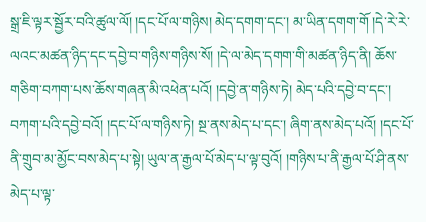སྒྲ་ཇི་ལྟར་སྦྱོར་བའི་ཚུལ་ལོ། །དང་པོ་ལ་གཉིས། མེད་དགག་དང་། མ་ཡིན་དགག་གོ །དེ་རེ་རེ་ལའང་མཚན་ཉིད་དང་དབྱེ་བ་གཉིས་གཉིས་སོ། །དེ་ལ་མེད་དགག་གི་མཚན་ཉིད་ནི། ཆོས་གཅིག་བཀག་པས་ཆོས་གཞན་མི་འཕེན་པའོ། །དབྱེ་ན་གཉིས་ཏེ། མེད་པའི་དབྱེ་བ་དང་། བཀག་པའི་དབྱེ་བའོ། །དང་པོ་ལ་གཉིས་ཏེ། སྔ་ནས་མེད་པ་དང་། ཞིག་ནས་མེད་པའོ། །དང་པོ་ནི་གྲུབ་མ་མྱོང་བས་མེད་པ་སྟེ། ཡུལ་ན་རྒྱལ་པོ་མེད་པ་ལྟ་བུའོ། །གཉིས་པ་ནི་རྒྱལ་པོ་ཤི་ནས་མེད་པ་ལྟ་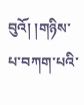བུའོ། །གཉིས་པ་བཀག་པའི་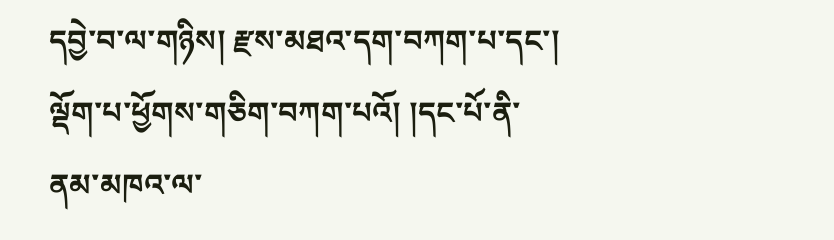དབྱེ་བ་ལ་གཉིས། རྫས་མཐའ་དག་བཀག་པ་དང་། ལྡོག་པ་ཕྱོགས་གཅིག་བཀག་པའོ། །དང་པོ་ནི་ནམ་མཁའ་ལ་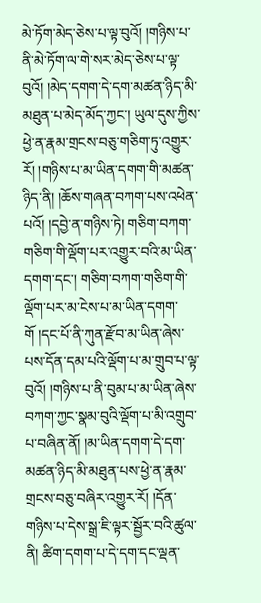མེ་ཏོག་མེད་ཅེས་པ་ལྟ་བུའོ། །གཉིས་པ་ནི་མེ་ཏོག་ལ་གེ་སར་མེད་ཅེས་པ་ལྟ་བུའོ། །མེད་དགག་དེ་དག་མཚན་ཉིད་མི་མཐུན་པ་མེད་མོད་ཀྱང་། ཡུལ་དུས་ཀྱིས་ཕྱེ་ན་རྣམ་གྲངས་བཅུ་གཅིག་ཏུ་འགྱུར་རོ། །གཉིས་པ་མ་ཡིན་དགག་གི་མཚན་ཉིད་ནི། །ཆོས་གཞན་བཀག་པས་འཕེན་པའོ། །དབྱེ་ན་གཉིས་ཏེ། གཅིག་བཀག་གཅིག་གི་ལྡོག་པར་འགྱུར་བའི་མ་ཡིན་དགག་དང་། གཅིག་བཀག་གཅིག་གི་ལྡོག་པར་མ་ངེས་པ་མ་ཡིན་དགག་གོ །དང་པོ་ནི་ཀུན་རྫོབ་མ་ཡིན་ཞེས་པས་དོན་དམ་པའི་ལྡོག་པ་མ་གྲུབ་པ་ལྟ་བུའོ། །གཉིས་པ་ནི་བུམ་པ་མ་ཡིན་ཞེས་བཀག་ཀྱང་སྣམ་བུའི་ལྡོག་པ་མི་འགྲུབ་པ་བཞིན་ནོ། །མ་ཡིན་དགག་དེ་དག་མཚན་ཉིད་མི་མཐུན་པས་ཕྱེ་ན་རྣམ་གྲངས་བཅུ་བཞིར་འགྱུར་རོ། །དོན་གཉིས་པ་དེས་སྒྲ་ཇི་ལྟར་སྦྱོར་བའི་ཚུལ་ནི། ཚིག་དགག་པ་དེ་དག་དང་ལྡན་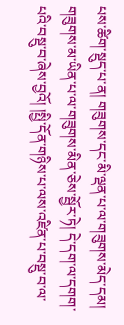པས་ཚིག་སྡུད་པ་ན། གཟུགས་དང་མི་ལྡན་པ་ལ་གཟུགས་མེད་དམ། གཟུགས་མ་ཡིན་པ་ལ་གཟུགས་མིན་ཅེས་སྦྱོར་ཏེ། དེ་དག་ལ་དགག་པའི་བསྡུ་བ་ཞེས་བྱའོ། །སྤྱི་དོན་གཉིས་པ་ལས་འཛིན་པ་བསྡུ་བ་ལ་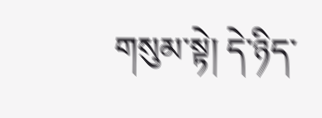གསུམ་སྟེ། དེ་ཉིད་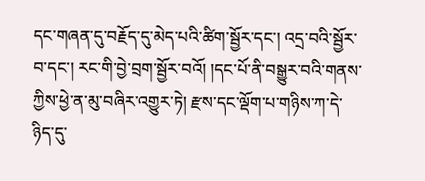དང་གཞན་དུ་བརྗོད་དུ་མེད་པའི་ཚིག་སྦྱོར་དང་། འདྲ་བའི་སྦྱོར་བ་དང་། རང་གི་བྱེ་བྲག་སྦྱོར་བའོ། །དང་པོ་ནི་བསྒྱུར་བའི་གནས་ཀྱིས་ཕྱེ་ན་མུ་བཞིར་འགྱུར་ཏེ། རྫས་དང་ལྡོག་པ་གཉིས་ཀ་དེ་ཉིད་དུ་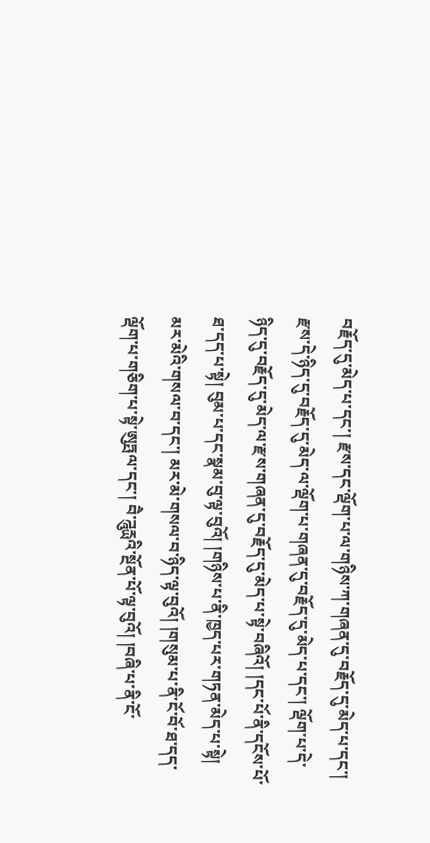བརྗོད་དུ་མེད་པ་དང་། རྫས་དང་ལྡོག་པ་ལ་གཉིས་ཀ་གཞན་དུ་བརྗོད་དུ་མེད་པ་དང་། རྫས་དེ་ཉིད་དུ་བརྗོད་དུ་མེད་ལ་ལྡོག་པ་གཞན་དུ་བརྗོད་དུ་མེད་པ་དང་། ལྡོག་པ་དེ་ཉིད་དུ་བརྗོད་དུ་མེད་ལ་རྫས་གཞན་དུ་བརྗོད་དུ་མེད་པ་སྟེ་བཞིའོ། །དང་པོ་ནི་དངོས་པོ་ཐ་དད་པ་སྟེ། བུམ་པ་དང་སྣམ་བུ་ལྟ་བུའོ། །གཉིས་པ་ནི་ཁྱད་པར་གཏན་མེད་པ་སྟེ། མར་མེའི་གསལ་བ་དང་། མར་མེ་གསལ་བ་ཉིད་ལྟ་བུའོ། །གསུམ་པ་ནི་ངོ་བོ་ཐ་དད་ལྡོག་པ་གཅིག་པ་སྟེ་ཨུཏྤལ་དང་། བཻ་ཌཱུརྻའི་སྔོན་པོ་ལྟ་བུའོ། །བཞི་པ་ནི་ངོ་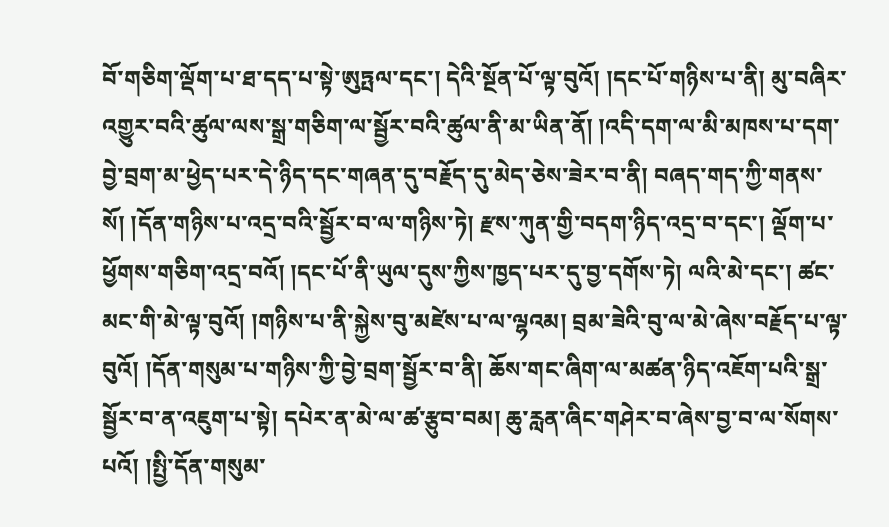བོ་གཅིག་ལྡོག་པ་ཐ་དད་པ་སྟེ་ཨུཏྤལ་དང་། དེའི་སྔོན་པོ་ལྟ་བུའོ། །དང་པོ་གཉིས་པ་ནི། མུ་བཞིར་འགྱུར་བའི་ཚུལ་ལས་སྒྲ་གཅིག་ལ་སྦྱོར་བའི་ཚུལ་ནི་མ་ཡིན་ནོ། །འདི་དག་ལ་མི་མཁས་པ་དག་བྱེ་བྲག་མ་ཕྱེད་པར་དེ་ཉིད་དང་གཞན་དུ་བརྗོད་དུ་མེད་ཅེས་ཟེར་བ་ནི། བཞད་གད་ཀྱི་གནས་སོ། །དོན་གཉིས་པ་འདྲ་བའི་སྦྱོར་བ་ལ་གཉིས་ཏེ། རྫས་ཀུན་གྱི་བདག་ཉིད་འདྲ་བ་དང་། ལྡོག་པ་ཕྱོགས་གཅིག་འདྲ་བའོ། །དང་པོ་ནི་ཡུལ་དུས་ཀྱིས་ཁྱད་པར་དུ་བྱ་དགོས་ཏེ། ལའི་མེ་དང་། ཚང་མང་གི་མེ་ལྟ་བུའོ། །གཉིས་པ་ནི་སྐྱེས་བུ་མཛེས་པ་ལ་ལྷའམ། བྲམ་ཟེའི་བུ་ལ་མེ་ཞེས་བརྗོད་པ་ལྟ་བུའོ། །དོན་གསུམ་པ་གཉིས་ཀྱི་བྱེ་བྲག་སྦྱོར་བ་ནི། ཆོས་གང་ཞིག་ལ་མཚན་ཉིད་འཇོག་པའི་སྒྲ་སྦྱོར་བ་ན་འཇུག་པ་སྟེ། དཔེར་ན་མེ་ལ་ཚ་རྩུབ་བམ། ཆུ་རླན་ཞིང་གཤེར་བ་ཞེས་བྱ་བ་ལ་སོགས་པའོ། །སྤྱི་དོན་གསུམ་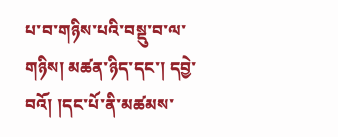པ་བ་གཉིས་པའི་བསྡུ་བ་ལ་གཉིས། མཚན་ཉིད་དང་། དབྱེ་བའོ། །དང་པོ་ནི་མཚམས་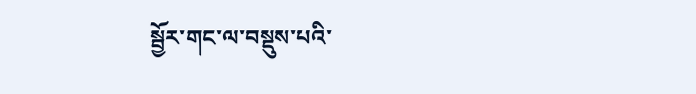སྦྱོར་གང་ལ་བསྡུས་པའི་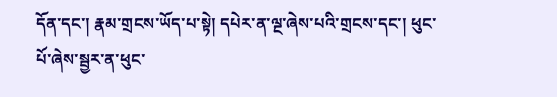དོན་དང་། རྣམ་གྲངས་ཡོད་པ་སྟེ། དཔེར་ན་ལྔ་ཞེས་པའི་གྲངས་དང་། ཕུང་པོ་ཞེས་སྦྱར་ན་ཕུང་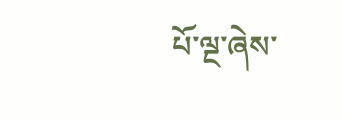པོ་ལྔ་ཞེས་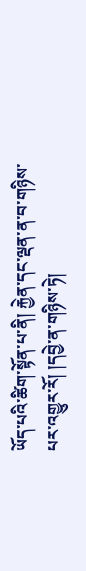ཡོད་པའི་ཚིག་སྟོན་པ་ནི། རྐྱེན་དང་ལྡན་ན་བ་གཉིས་པར་འགྱུར་རོ། །དབྱེ་ན་གཉིས་ཏེ།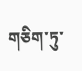གཅིག་ཏུ་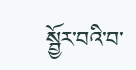སྦྱོར་བའི་བ་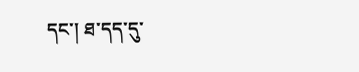དང་། ཐ་དད་དུ་